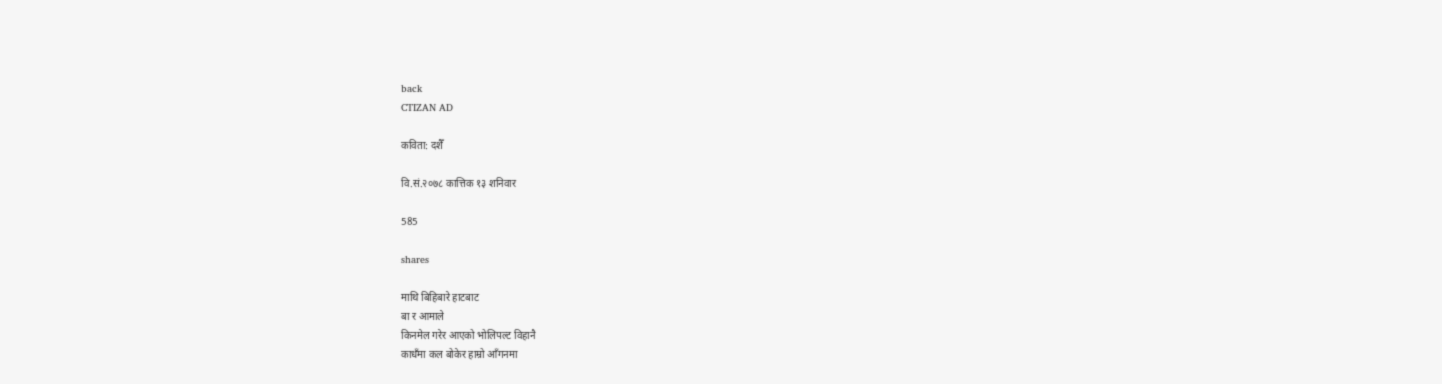back
CTIZAN AD

कविता: दशैँ

वि.सं.२०७८ कात्तिक १३ शनिवार

585

shares

माथि बिहिबारे हाटबाट
बा र आमाले
किनमेल गरेर आएको भोलिपल्ट विहानै
काधँमा कल बोकेर हाम्रो आँगनमा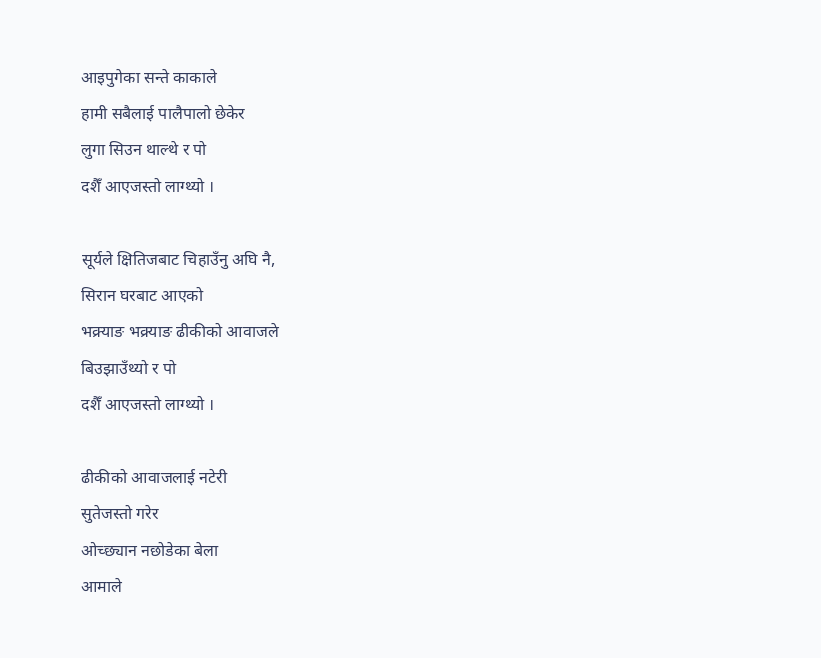आइपुगेका सन्ते काकाले
हामी सबैलाई पालैपालो छेकेर
लुगा सिउन थाल्थे र पो
दशैँ आएजस्तो लाग्थ्यो ।

सूर्यले क्षितिजबाट चिहाउँनु अघि नै,
सिरान घरबाट आएको
भक्र्याङ भक्र्याङ ढीकीको आवाजले
बिउझाउँथ्यो र पो
दशैँ आएजस्तो लाग्थ्यो ।

ढीकीको आवाजलाई नटेरी
सुतेजस्तो गरेर
ओच्छ्यान नछोडेका बेला
आमाले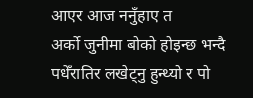आएर आज ननुँहाए त
अर्को जुनीमा बोको होइन्छ भन्दै
पधेँरातिर लखेट्नु हुन्थ्यो र पो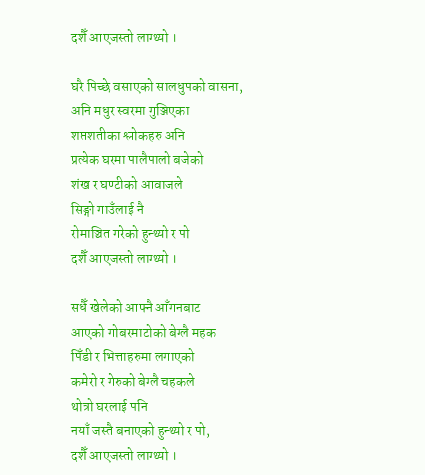दशैँ आएजस्तो लाग्थ्यो ।

घरै पिच्छे वसाएको सालधुपको वासना,
अनि मधुर स्वरमा गुञ्जिएका
शप्तशतीका श्लोकहरु अनि
प्रत्येक घरमा पालैपालो बजेको
शंख र घण्टीको आवाजले
सिङ्गो गाउँलाई नै
रोमाञ्चित गरेको हुन्थ्यो र पो
दशैँ आएजस्तो लाग्थ्यो ।

सधैँ खेलेको आफ्नै आँगनबाट
आएको गोबरमाटोको बेग्लै महक
पिँडी र भित्ताहरुमा लगाएको
कमेरो र गेरुको बेग्लै चहकले
थोत्रो घरलाई पनि
नयाँ जस्तै बनाएको हुन्थ्यो र पो,
दशैँ आएजस्तो लाग्थ्यो ।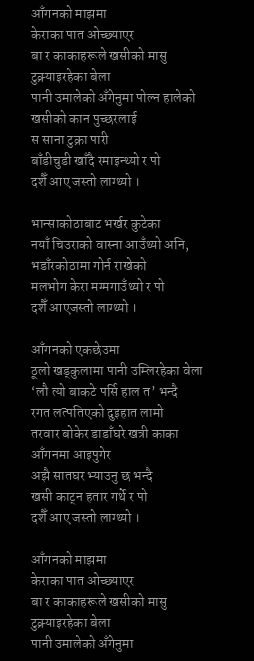आँगनको माझमा
केराका पात ओच्छ्याएर
बा र काकाहरूले खसीको मासु
टुक्र्याइरहेका बेला
पानी उमालेको अँगेनुमा पोल्न हालेको
खसीको कान पुच्छरलाई
स साना टुक्रा पारी
बाँडीचुडी खाँदै रमाइन्थ्यो र पो
दशैँ आए जस्तो लाग्थ्यो ।

भान्साकोठाबाट भर्खर कुटेका
नयाँ चिउराको वास्ना आउँथ्यो अनि,
भडाँरकोठामा गोर्न राखेको
मलभोग केरा मग्मगाउँथ्यो र पो
दशैँ आएजस्तो लाग्थ्यो ।

आँगनको एकछेउमा
ठूलो खड्कुलामा पानी उम्लिरहेका वेला
‘लौ त्यो बाकटे पर्सि हाल त’ भन्दै
रगत लत्पतिएको दुइहात लामो
तरवार बोकेर डाडाँघरे खत्री काका
आँगनमा आइपुगेर
अझै सातघर भ्याउनु छ भन्दै
खसी काट्न हतार गर्थे र पो
दशैँ आए जस्तो लाग्थ्यो ।

आँगनको माझमा
केराका पात ओच्छ्याएर
बा र काकाहरूले खसीको मासु
टुक्र्याइरहेका बेला
पानी उमालेको अँगेनुमा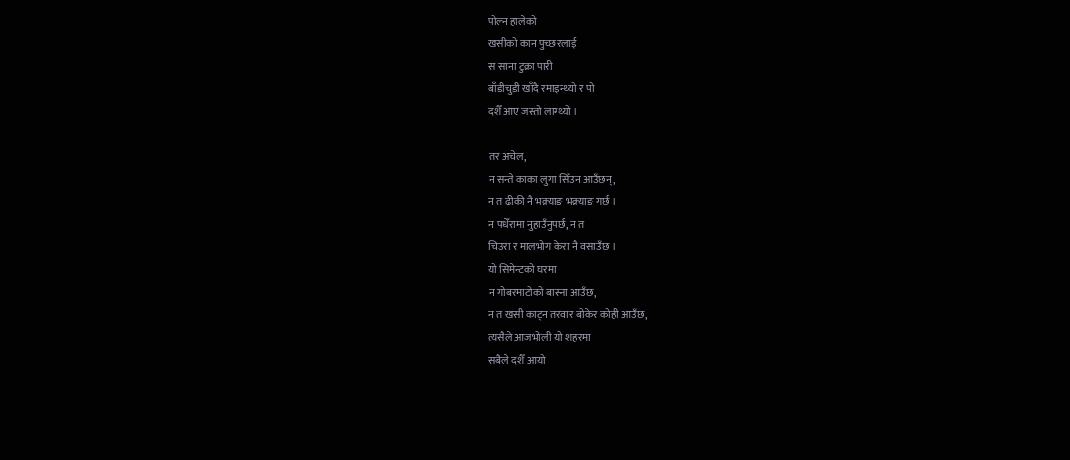पोल्न हालेको
खसीको कान पुच्छरलाई
स साना टुक्रा पारी
बाँडीचुडी खाँदै रमाइन्थ्यो र पो
दशैँ आए जस्तो लाग्थ्यो ।

तर अचेल,
न सन्ते काका लुगा सिँउन आउँछन्,
न त ढीकी नै भक्र्याङ भक्र्याङ गर्छ ।
न पधेँरामा नुहाउँनुपर्छ, न त
चिउरा र मालभोग केरा नै वसाउँछ ।
यो सिमेन्टको घरमा
न गोबरमाटोको बास्ना आउँछ,
न त खसी काट्न तरवार बोकेर कोही आउँछ,
त्यसैले आजभोली यो शहरमा
सबैले दशैँ आयो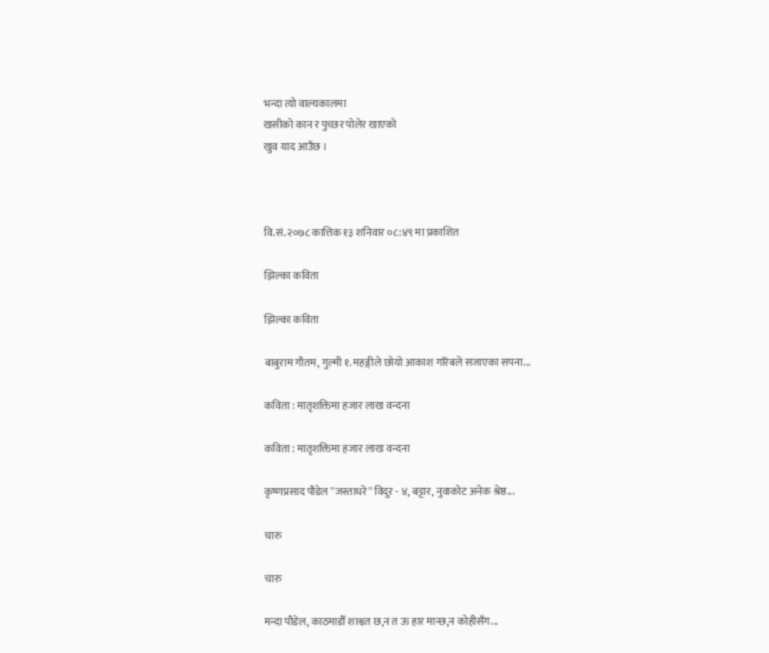भन्दा त्यो वाल्यकालमा
खसीको कान र पुच्छर पोलेर खाएको
खुव याद आउँछ ।



वि.सं.२०७८ कात्तिक १३ शनिवार ०८:४९ मा प्रकाशित

झिल्का कविता

झिल्का कविता

बाबुराम गौतम, गुल्मी १. महङ्गीले छोयो आकाश गरिबले सजाएका सपना...

कविता : मातृशक्तिमा हजार लाख वन्दना

कविता : मातृशक्तिमा हजार लाख वन्दना

कृष्णप्रसाद पौडेल ''जस्ताधरे'' विदुर - ४, बट्टार, नुवाकोट अनेक श्रेष्ठ...

चारु

चारु

मन्दा पौडेल, काठमाडौँ शाश्वत छ,न त ऊ हार मान्छ,न कोहीसँग...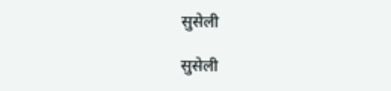सुसेली

सुसेली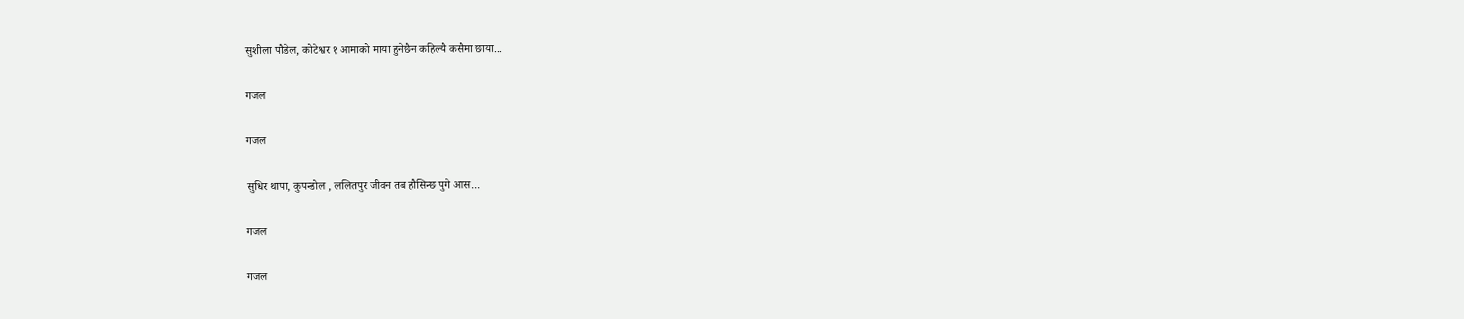सुशीला पौडेल, कोटेश्वर १ आमाको माया हुनेछैन कहिल्यै कसैमा छाया...

गजल

गजल

सुधिर थापा, कुपन्डोल , ललितपुर जीवन तब हौसिन्छ पुगे आस...

गजल

गजल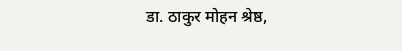डा. ठाकुर मोहन श्रेष्ठ,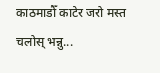काठमाडौँ काटेर जरो मस्त चलोस् भन्नु...